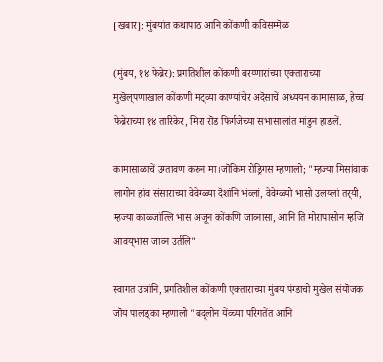[खबार]: मुंबयांत कथापाठ आनि कोंकणी कविसम्मॆळ

(मुंबय, १४ फेब्रेर): प्रगतिशील कोंकणी बरय्णारांच्या एक्ताराच्या मुखॆल्‌पणाखाल कोंकणी मट्व्या काण्यांचेर अदॆसाचें अध्ययन कामासाळ, हेच्च फेब्रेराच्या १४ तारिकेर, मिरा रॊड फिर्गजेच्या सभासालांत मांडुन हाडलें.

कामासाळाचें उग्तावण करुन मा।जॊकिम रोड्रिगस म्हणालो; "म्हज्या मिसांवाक लागोन हांव संसाराच्या वेवेग्ळ्या दॆशांनि भंव्लां, वेवेग्ळ्यो भासो उलय्लां तर्‌यी, म्हज्या काळ्जांत्लि भास अजून कोंकणि जाव्नासा, आनि ति मोरापासोन म्हजि आवय्‌भास जाव्न उर्तलि"

स्वागत उत्रांनि, प्रगतिशील कोंकणी एक्ताराच्या मुंबय पंग्डाचो मुखेल संयॊजक जॊय पालड्का म्हणालो "बद्लोन येंव्च्या परिगतेंत आनि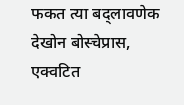फकत त्या बद्लावणेक देखोन बोस्चेप्रास, एक्वटित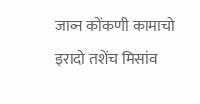जाव्न कोंकणी कामाचो इरादो तशेंच मिसांव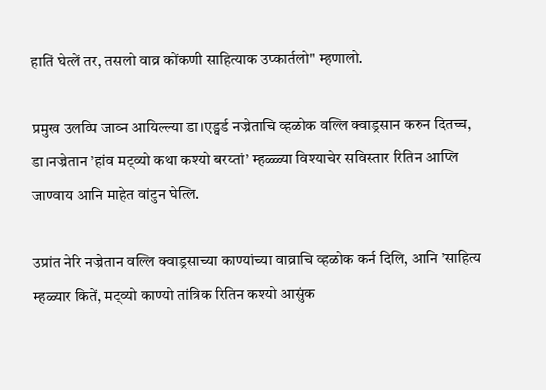हातिं घेत्लें तर, तसलो वाव्र कोंकणी साहित्याक उप्कार्तलो" म्हणालो.

प्रमुख उलव्पि जाव्न आयिल्ल्या डा।एड्वर्ड नज्रेताचि व्हळोक वल्लि क्वाड्रसान करुन दितच्च, डा।नज्रेतान ’हांव मट्व्यो कथा कश्यो बरय्तां’ म्हळ्ळ्या विश्याचेर सविस्तार रितिन आप्लि जाण्वाय आनि माहेत वांटुन घेत्लि.

उप्रांत नेरि नज्रेतान वल्लि क्वाड्रसाच्या काण्यांच्या वाव्राचि व्हळोक कर्न दिलि, आनि ’साहित्य म्हळ्यार कितें, मट्व्यो काण्यो तांत्रिक रितिन कश्यो आसुंक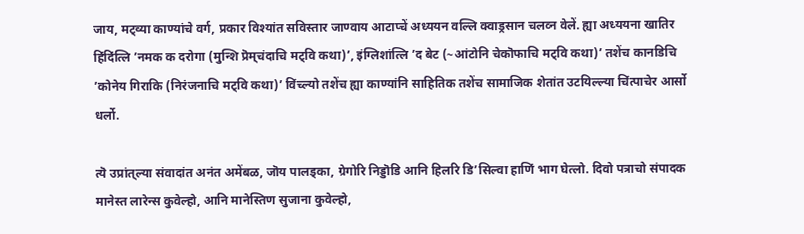जाय, मट्व्या काण्यांचे वर्ग, प्रकार विश्यांत सविस्तार जाण्वाय आटाप्चें अध्ययन वल्लि क्वाड्रसान चलव्न वेलें. ह्या अध्ययना खातिर हिंदिंत्लि ’नमक क दरोगा (मुन्शि प्रॆम्‌चंदाचि मट्वि कथा)’, इंग्लिशांत्लि ’द बेट (~आंटोनि चेकॊफाचि मट्वि कथा)’ तशेंच कानडिचि ’कोनेय गिराकि (निरंजनाचि मट्वि कथा)’ विंच्ल्यो तशेंच ह्या काण्यांनि साहितिक तशेंच सामाजिक शेतांत उटयिल्ल्या चिंत्पाचेर आर्सो धर्लो.

त्यॆ उप्रांत्‌ल्या संवादांत अनंत अमेंबळ, जॊय पालड्का, ग्रेगोरि निड्डॊडि आनि हिलरि डि’सिल्वा हाणिं भाग घेत्लो. दिवो पत्राचो संपादक मानेस्त लारेन्स कुवेल्हो, आनि मानेस्तिण सुजाना कुवेल्हो,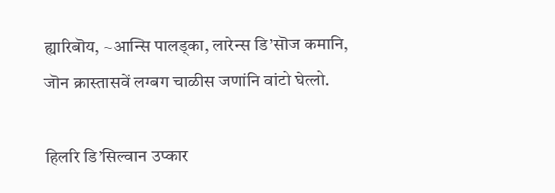ह्यारिबॊय, ~आन्सि पालड्का, लारेन्स डि’सॊज कमानि, जॊन क्रास्तासवें लग्बग चाळीस जणांनि वांटो घेत्लो.

हिलरि डि’सिल्वान उप्कार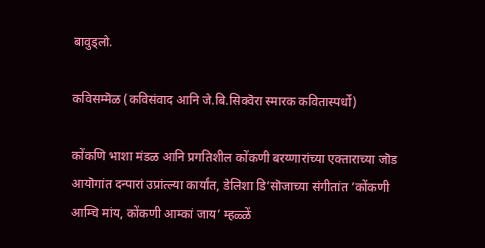बावुड्लो.

कविसम्मॆळ (कविसंवाद आनि जे.बि.सिक्वॆरा स्मारक कवितास्पर्धो)

कोंकणि भाशा मंडळ आनि प्रगतिशील कोंकणी बरय्णारांच्या एक्ताराच्या जॊड आयॊगांत दन्पारां उप्रांत्ल्या कार्यांत, डेलिशा डि’सॊजाच्या संगीतांत ’कोंकणी आम्चि मांय, कोंकणी आम्कां जाय’ म्हळ्ळें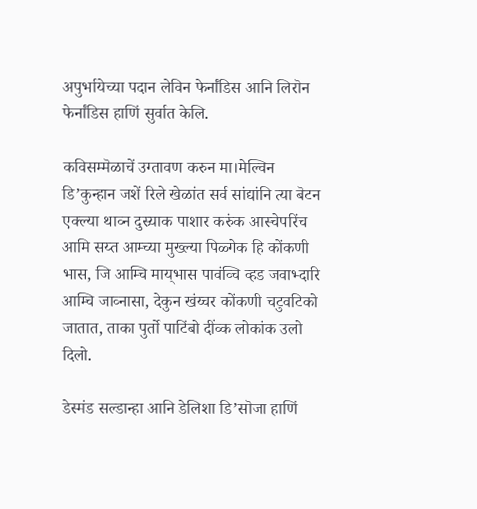अपुर्भायेच्या पदान लेविन फेर्नांडिस आनि लिरॊन फेर्नांडिस हाणिं सुर्वात केलि.

कविसम्मॆळाचें उग्तावण करुन मा।मेल्विन डि’कुन्हान जशें रिले खेळांत सर्व सांद्यांनि त्या बॆटन एक्ल्या थाव्न दुस्र्याक पाशार करुंक आस्चेपरिंच आमि सय्त आम्च्या मुख्ल्या पिळ्गेक हि कोंकणी भास, जि आम्चि माय्‌भास पावंव्चि व्हड जवाभ्दारि आम्चि जाव्नासा, देकुन खंय्चर कोंकणी चटुवटिको जातात, ताका पुर्तो पाटिंबो दींव्क लोकांक उलो दिलो.

डेस्मंड सल्डान्हा आनि डेलिशा डि’सॊजा हाणिं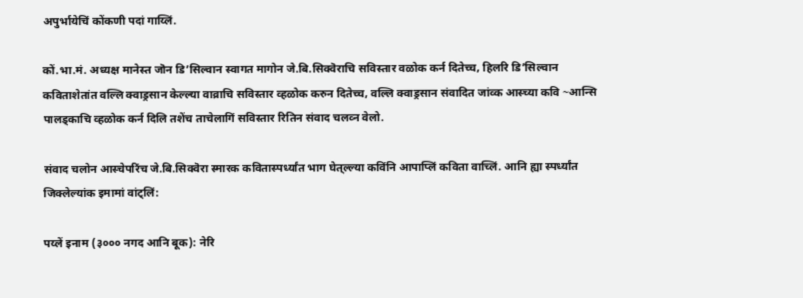अपुर्भायेचिं कोंकणी पदां गाय्लिं.

कों.भा.मं. अध्यक्ष मानेस्त जॊन डि’सिल्वान स्वागत मागोन जे.बि.सिक्वॆराचि सविस्तार वळोक कर्न दितेच्च, हिलरि डि’सिल्वान कविताशेतांत वल्लि क्वाड्रसान केल्ल्या वाव्राचि सविस्तार व्हळोक करुन दितेच्च, वल्लि क्वाड्रसान संवादित जांव्क आस्च्या कवि ~आन्सि पालड्काचि व्हळोक कर्न दिलि तशेंच ताचेलागिं सविस्तार रितिन संवाद चलव्न वेलो.

संवाद चलोन आस्चेपरिंच जे.बि.सिक्वॆरा स्मारक कवितास्पर्ध्यांत भाग घेत्‌ल्ल्या कविंनि आपाप्लिं कविता वाच्लिं. आनि ह्या स्पर्ध्यांत जिक्लेल्यांक इमामां वांट्लिं:

पय्लें इनाम (३००० नगद आनि बूक): नेरि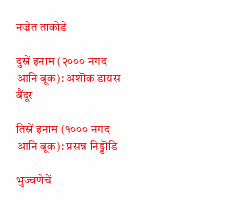नज्रेत ताकोडे

दुस्रें इनाम (२००० नगद आनि बूक): अशॊक डायस बैंदूर

तिस्रें इनाम (१००० नगद आनि बूक): प्रसन्न निड्डॊडि

भुज्वणेचें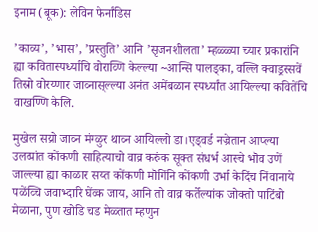इनाम (बूक): लेविन फेर्नांडिस

’काव्य’, ’भास’, ’प्रस्तुति’ आनि ’सृजनशीलता’ म्हळ्ळ्या च्यार प्रकारांनि ह्या कवितास्पर्ध्याचि वोराव्णि केल्ल्या ~आन्सि पालड्का, वल्लि क्वाड्रस्सवें तिस्रो वोरय्णार जाव्नास्‌ल्ल्या अनंत अमेंबळान स्पर्ध्यांत आयिल्ल्या कवितेंचि वाखण्णि केलि.

मुखेल सय्रो जाव्न मंग्ळुर थाव्न आयिल्लो डा।एड्वर्ड नज्रेतान आप्ल्या उलव्पांत कोंकणी साहित्याचो वाव्र करुंक सूक्त संधर्भ आस्चे भॊव उणें जाल्ल्या ह्या काळार सय्त कोंकणी मॊगिंनि कोंकणी उर्भा केदिंच निंवानाये पळेंव्चि जवाभ्दारि घेंव्क जाय, आनि तो वाव्र कर्तेल्यांक जोक्तो पाटिंबो मेळाना, पुण खोडि चड मेळ्तात म्हणुन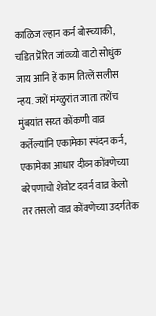काळिज ल्हान कर्न बोस्च्याकी, चडित प्रॆरित जांव्च्यो वाटो सोधुंक जाय आनि हें काम तित्लें सलीस न्हय. जशें मंग्ळुरांत जाता तशेंच मुंबयांत सय्त कोंकणी वाव्र कर्तेल्यांनि एकामेका स्पंदन कर्न, एकामेका आधार दीव्न कोंक्णेच्या बरेपणाचो शेवोट दवर्न वाव्र केलो तर तसलो वाव्र कोंक्णेच्या उदर्गतेक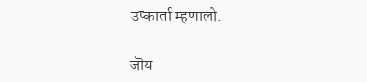उप्कार्ता म्हणालो.

जॊय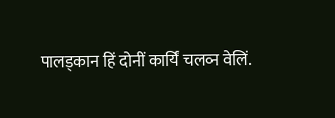पालड्कान हिं दोनीं कार्यिं चलव्न वेलिं.